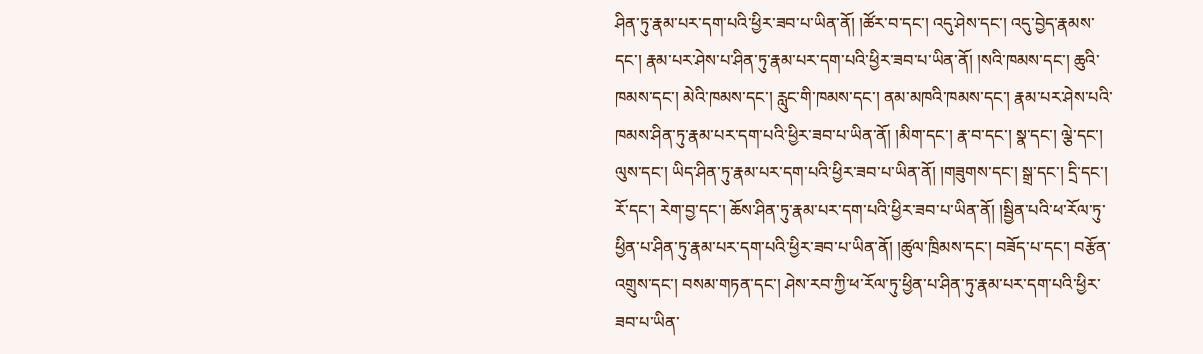ཤིན་ཏུ་རྣམ་པར་དག་པའི་ཕྱིར་ཟབ་པ་ཡིན་ནོ། །ཚོར་བ་དང་། འདུ་ཤེས་དང་། འདུ་བྱེད་རྣམས་དང་། རྣམ་པར་ཤེས་པ་ཤིན་ཏུ་རྣམ་པར་དག་པའི་ཕྱིར་ཟབ་པ་ཡིན་ནོ། །སའི་ཁམས་དང་། ཆུའི་ཁམས་དང་། མེའི་ཁམས་དང་། རླུང་གི་ཁམས་དང་། ནམ་མཁའི་ཁམས་དང་། རྣམ་པར་ཤེས་པའི་ཁམས་ཤིན་ཏུ་རྣམ་པར་དག་པའི་ཕྱིར་ཟབ་པ་ཡིན་ནོ། །མིག་དང་། རྣ་བ་དང་། སྣ་དང་། ལྕེ་དང་། ལུས་དང་། ཡིད་ཤིན་ཏུ་རྣམ་པར་དག་པའི་ཕྱིར་ཟབ་པ་ཡིན་ནོ། །གཟུགས་དང་། སྒྲ་དང་། དྲི་དང་། རོ་དང་། རེག་བྱ་དང་། ཆོས་ཤིན་ཏུ་རྣམ་པར་དག་པའི་ཕྱིར་ཟབ་པ་ཡིན་ནོ། །སྦྱིན་པའི་ཕ་རོལ་ཏུ་ཕྱིན་པ་ཤིན་ཏུ་རྣམ་པར་དག་པའི་ཕྱིར་ཟབ་པ་ཡིན་ནོ། །ཚུལ་ཁྲིམས་དང་། བཟོད་པ་དང་། བརྩོན་འགྲུས་དང་། བསམ་གཏན་དང་། ཤེས་རབ་ཀྱི་ཕ་རོལ་ཏུ་ཕྱིན་པ་ཤིན་ཏུ་རྣམ་པར་དག་པའི་ཕྱིར་ཟབ་པ་ཡིན་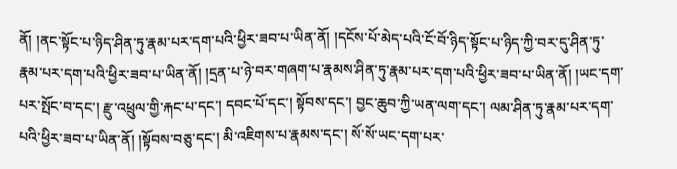ནོ། །ནང་སྟོང་པ་ཉིད་ཤིན་ཏུ་རྣམ་པར་དག་པའི་ཕྱིར་ཟབ་པ་ཡིན་ནོ། །དངོས་པོ་མེད་པའི་ངོ་བོ་ཉིད་སྟོང་པ་ཉིད་ཀྱི་བར་དུ་ཤིན་ཏུ་རྣམ་པར་དག་པའི་ཕྱིར་ཟབ་པ་ཡིན་ནོ། །དྲན་པ་ཉེ་བར་གཞག་པ་རྣམས་ཤིན་ཏུ་རྣམ་པར་དག་པའི་ཕྱིར་ཟབ་པ་ཡིན་ནོ། །ཡང་དག་པར་སྤོང་བ་དང་། རྫུ་འཕྲུལ་གྱི་རྐང་པ་དང་། དབང་པོ་དང་། སྟོབས་དང་། བྱང་ཆུབ་ཀྱི་ཡན་ལག་དང་། ལམ་ཤིན་ཏུ་རྣམ་པར་དག་པའི་ཕྱིར་ཟབ་པ་ཡིན་ནོ། །སྟོབས་བཅུ་དང་། མི་འཇིགས་པ་རྣམས་དང་། སོ་སོ་ཡང་དག་པར་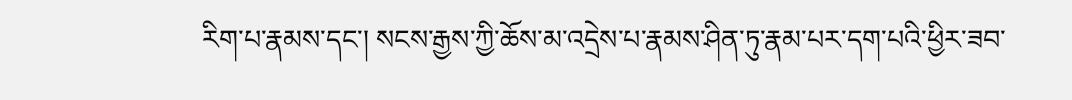རིག་པ་རྣམས་དང་། སངས་རྒྱས་ཀྱི་ཆོས་མ་འདྲེས་པ་རྣམས་ཤིན་ཏུ་རྣམ་པར་དག་པའི་ཕྱིར་ཟབ་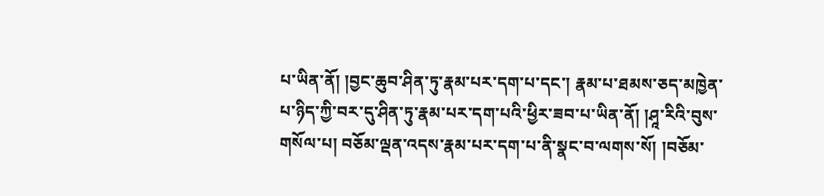པ་ཡིན་ནོ། །བྱང་ཆུབ་ཤིན་ཏུ་རྣམ་པར་དག་པ་དང་། རྣམ་པ་ཐམས་ཅད་མཁྱེན་པ་ཉིད་ཀྱི་བར་དུ་ཤིན་ཏུ་རྣམ་པར་དག་པའི་ཕྱིར་ཟབ་པ་ཡིན་ནོ། །ཤཱ་རིའི་བུས་གསོལ་པ། བཅོམ་ལྡན་འདས་རྣམ་པར་དག་པ་ནི་སྣང་བ་ལགས་སོ། །བཅོམ་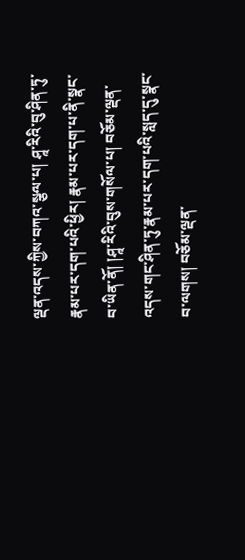ལྡན་འདས་ཀྱིས་བཀའ་སྩལ་པ། ཤཱ་རིའི་བུ་ཤིན་ཏུ་རྣམ་པར་དག་པའི་ཕྱིར། རྣམ་པར་དག་པ་ནི་སྣང་བ་ཡིན་ནོ། །ཤཱ་རིའི་བུས་གསོལ་པ། བཅོམ་ལྡན་འདས་གང་ཤིན་ཏུ་རྣམ་པར་དག་པའི་སླད་དུ་སྣང་བ་ལགས། བཅོམ་ལྡན་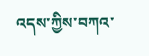འདས་ཀྱིས་བཀའ་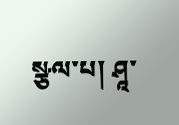སྩལ་པ། ཤཱ་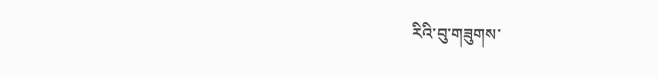རིའི་བུ་གཟུགས་